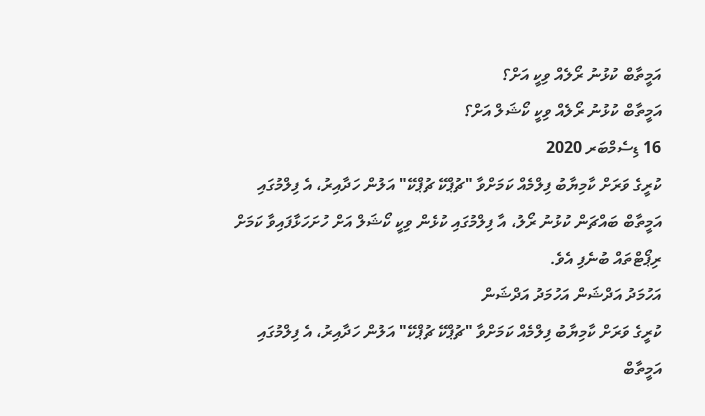އަމީތާބް ކުޅުނު ރޯލެއް ވިކީ އަށް؟
އަމީތާބް ކުޅުނު ރޯލެއް ވިކީ ކޯޝަލް އަށް؟
16 ޑިސެމްބަރ 2020
ކުރީގެ ވަރަށް ކާމިޔާބު ފިލްމެއް ކަމަށްވާ "ޗުޕްކޭ ޗުޕްކޭ" އަލުން ހަދާއިރު، އެ ފިލްމުގައި އަމީތާބް ބައްޗަން ކުޅުނު ރޯލު، އާ ފިލްމުގައި ކުޅެން ވިކީ ކޯޝަލް އަށް ހުށަހަޅާފައިވާ ކަމަށް ރިޕޯޓްތައް ބުނެފި އެވެ.
އަހުމަދު އަދްޝަން އަހުމަދު އަދްޝަން
ކުރީގެ ވަރަށް ކާމިޔާބު ފިލްމެއް ކަމަށްވާ "ޗުޕްކޭ ޗުޕްކޭ" އަލުން ހަދާއިރު، އެ ފިލްމުގައި އަމީތާބް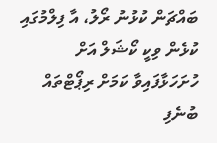ބައްޗަން ކުޅުނު ރޯލު، އާ ފިލްމުގައި ކުޅެން ވިކީ ކޯޝަލް އަށް ހުށަހަޅާފައިވާ ކަމަށް ރިޕޯޓްތައް ބުނެފި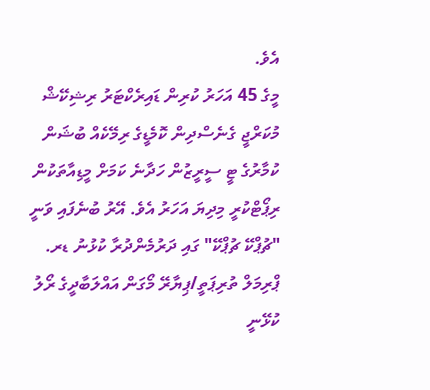އެވެ.
މީގެ 45 އަހަރު ކުރިން ޑައިރެކްޓަރު ރިޝިކޭޝް މުކަރްޖީ ގެނެސްދިން ކޮމެޑީގެ ރިމޭކެއް ބުޝަން ކުމާރުގެ ޓީ ސީރީޒުން ހަދާނެ ކަމަށް މީޑިއާތަކުން ރިޕޯޓްކުރީ މިދިޔަ އަހަރު އެވެ. އޭރު ބުނެފައި ވަނީ "ޗުޕްކޭ ޗުޕްކޭ" ގައި ދަރުމެންދުރާ ކުޅުނު ޑރ. ޕްރިމަލް ތުރިޕަތީ/ޕިޔާރޭ މޯގަން އައްލަބާދީގެ ރޯލު ކުޅޭނީ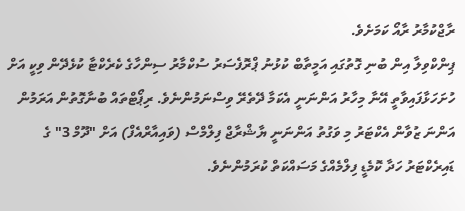ރާޖްކުމާރު ރާއޯ ކަމަށެވެ.
ޕިންކްވިލާ އިން ބުނި ގޮތުގައި އަމީތާބް ކުޅުނު ޕްރޮފެސަރު ސުކްމާރު ސިންހާގެ ކެރެކްޓާ ކުޅެދޭން ވިކީ އަށް ހުށަހަޅާފައިވާތީ އޭނާ މިހާރު އަންނަނީ އެކަމާ ދޭތެރޭ ވިސްނަމުންނެވެ. ރިޕޯޓްތައް ބުނާގޮތުން އަރަމުން އަންނަ ޒުވާން އެކްޓަރު މި ވަގުތު އަންނަނީ ޔާޝްރާޖް ފިލްމްސް (ވައިއާރްއެފް) އަށް "ދޫމް 3" ގެ ޑައިރެކްޓަރު ހަދާ ކޮމެޑީ ފިލްމެއްގެ މަސައްކަތް ކުރަމުންނެވެ.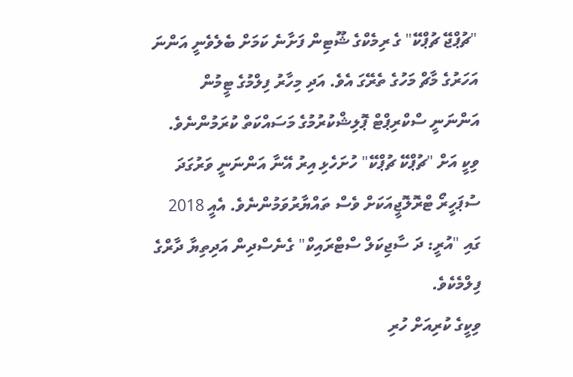"ޗުޕްޖޭ ޗުޕްކޭ" ގެ ރިމެކްގެ ޝޫޓިން ފަށާނެ ކަމަށް ބެލެވެނީ އަންނަ އަހަރުގެ މާޗް މަހުގެ ތެރޭގަ އެވެ. އަދި މިހާރު ފިލްމުގެ ޓީމުން އަންނަނީ ސްކްރިޕްޓް ޕޮލިޝްކުރުމުގެ މަސައްކަތް ކުރަމުންނެވެ.
ވިކީ އަށް "ޗުޕްކޭ ޗުޕްކޭ" ހުށަހެޅި އިރު އޭނާ އަންނަނީ ވަރުގަދަ ސުޕަހީރޯ ޓްރޮލޮޖީއަކަށް ވެސް ތައްޔާރުވަމުންނެވެ. އެއީ 2018 ގައި "އުރީ: ދަ ސާޖިކަލް ސްޓްރައިކް" ގެނެސްދިން އަދިތިޔާ ދާރްގެ ފިލްމެކެވެ.
ވިކީގެ ކުރިއަށް ހުރި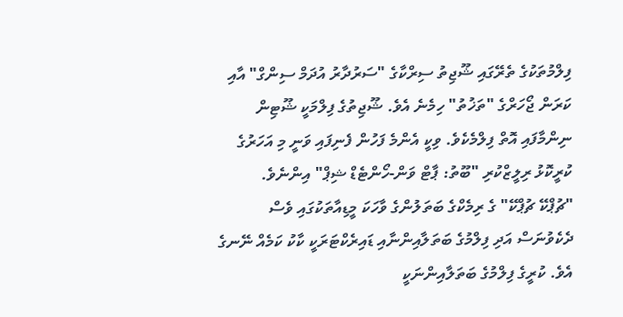ފިލްމުތަކުގެ ތެރޭގައި ޝޫޖިތު ސިރްކާގެ "ސަރުދާރު އުދަމް ސިންގް" އާއި ކަރަން ޖޯހަރްގެ "ތަޚުތު" ހިމެނެ އެވެ. ޝޫޖިތުގެ ފިލްމަކީ ޝޫޓިން ނިންމާފައި އޮތް ފިލްމެކެވެ. ވިކީ އެންމެ ފަހުން ފެނިފައި ވަނީ މި އަހަރުގެ ކުރީކޮޅު ރިލީޒްކުރި "ބޫތު: ޕާޓް ވަން-ހޯންޓެޑް ޝިޕް" އިންނެވެ.
"ޗުޕްކޭ ޗުޕްކޭ" ގެ ރިމެކްގެ ބަތަލުންގެ ވާހަކަ މީޑިއާތަކުގައި ވެސް ދެކެވުނަސް އަދި ފިލްމުގެ ބަތަލާއިންނާއި ޑައިރެކްޓަރަކީ ކާކު ކަމެއް ނޭނގެ އެވެ. ކުރީގެ ފިލްމުގެ ބަތަލާއިންނަކީ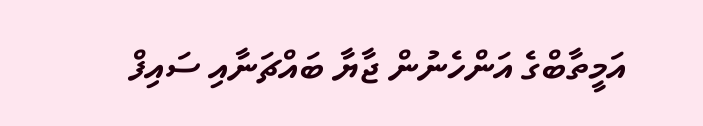އަމީތާބްގެ އަންހެނުން ޖާޔާ ބައްޗަނާއި ސައިފް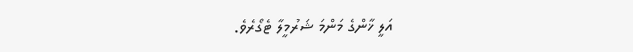އަލީ ޚާންގެ މަންމަ ޝަރުމީލާ ޓެގޯރެވެ.